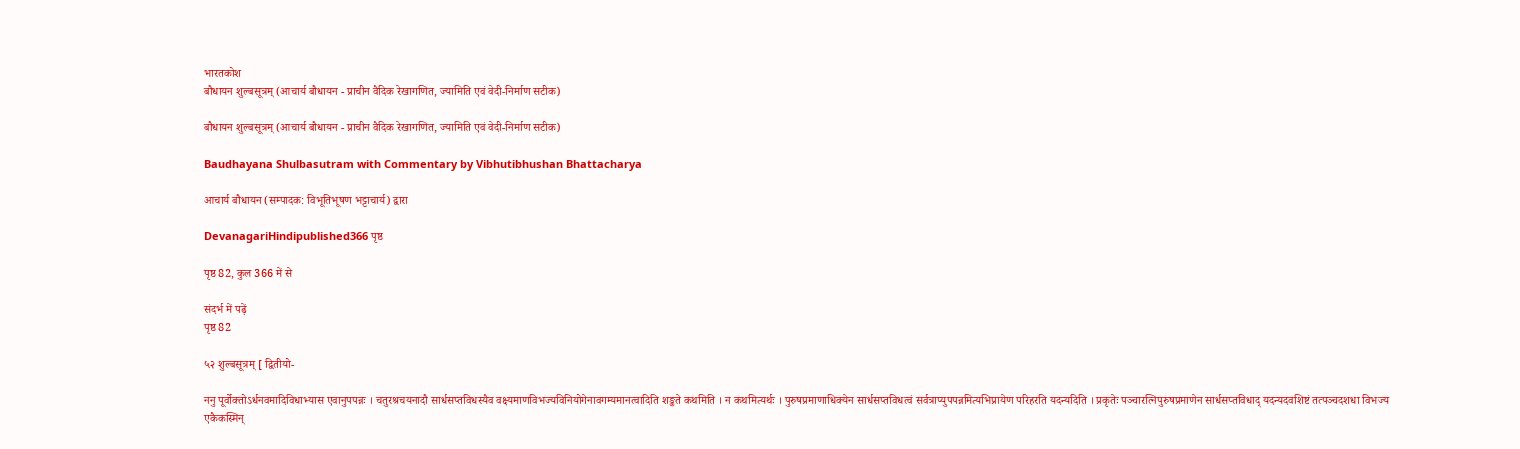भारतकोश
बौधायन शुल्बसूत्रम् (आचार्य बौधायन - प्राचीन वैदिक रेखागणित, ज्यामिति एवं वेदी-निर्माण सटीक)

बौधायन शुल्बसूत्रम् (आचार्य बौधायन - प्राचीन वैदिक रेखागणित, ज्यामिति एवं वेदी-निर्माण सटीक)

Baudhayana Shulbasutram with Commentary by Vibhutibhushan Bhattacharya

आचार्य बौधायन (सम्पादक: विभूतिभूषण भट्टाचार्य) द्वारा

DevanagariHindipublished366 पृष्ठ

पृष्ठ 82, कुल 366 में से

संदर्भ में पढ़ें
पृष्ठ 82

५२ शुल्बसूत्रम् [ द्वितीयो-

ननु पूर्वोक्तोऽर्धनवमादिविधाभ्यास एवानुपपन्नः । चतुरश्रचयनादौ सार्धसप्तविधस्यैव वक्ष्यमाणविभज्यविनियोगेनावगम्यमानत्वादिति शङ्कते कथमिति । न कथमित्यर्थः । पुरुषप्रमाणाधिक्येन सार्धसप्तविधत्वं सर्वत्राप्युपपन्नमित्यभिप्रायेण परिहरति यदन्यदिति । प्रकृतेः पञ्चारत्निपुरुषप्रमाणेन सार्धसप्तविधाद् यदन्यदवशिष्टं तत्पञ्चदशधा विभज्य एकैकस्मिन्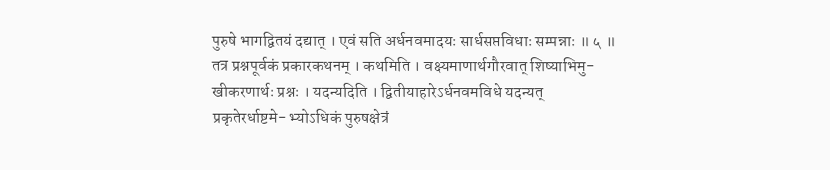पुरुषे भागद्वितयं दद्यात् । एवं सति अर्धनवमादयः सार्धसप्तविधाः सम्पन्नाः ॥ ५ ॥ तत्र प्रश्नपूर्वकं प्रकारकथनम् । कथमिति । वक्ष्यमाणार्थगौरवात् शिष्याभिमु- खीकरणार्थः प्रश्नः । यदन्यदिति । द्वितीयाहारेऽर्धनवमविधे यदन्यत् प्रकृतेरर्धाष्टमे- भ्योऽधिकं पुरुषक्षेत्रं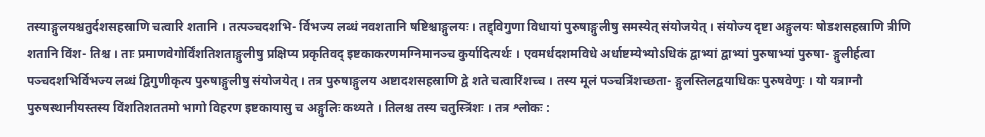तस्याङ्गुलयश्चतुर्दशसहस्राणि चत्वारि शतानि । तत्पञ्चदशभि- र्विभज्य लब्धं नवशतानि षष्टिश्चाङ्गुलयः । तद्द्विगुणा विधायां पुरुषाङ्गुलीषु समस्येत् संयोजयेत् । संयोज्य दृष्टा अङ्गुलयः षोडशसहस्राणि त्रीणि शतानि विंश- तिश्च । ताः प्रमाणवेगोर्विंशतिशताङ्गुलीषु प्रक्षिप्य प्रकृतिवद् इष्टकाकरणमग्निमानञ्च कुर्यादित्यर्थः । एवमर्धदशमविधे अर्धाष्टम्येभ्योऽधिकं द्वाभ्यां द्वाभ्यां पुरुषाभ्यां पुरुषा- ङ्गुलीर्हत्वा पञ्चदशभिर्विभज्य लब्धं द्विगुणीकृत्य पुरुषाङ्गुलीषु संयोजयेत् । तत्र पुरुषाङ्गुलय अष्टादशसहस्राणि द्वे शते चत्वारिंशच्च । तस्य मूलं पञ्चत्रिंशच्छता- ङ्गुलस्तिलद्वयाधिकः पुरुषवेणुः । यो यत्राग्नौ पुरुषस्थानीयस्तस्य विंशतिशततमो भागो विहरण इष्टकायासु च अङ्गुलिः कथ्यते । तिलश्च तस्य चतुस्त्रिंशः । तत्र श्लोकः :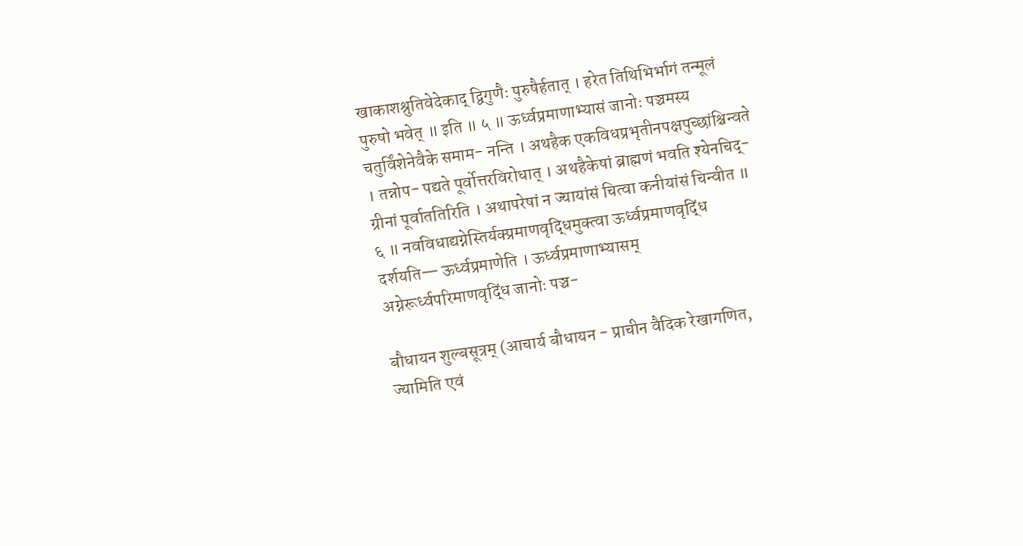खाकाशश्रुतिवेदेकाद् द्विगुणैः पुरुषैर्हतात् । हरेत तिथिभिर्भागं तन्मूलं पुरुषो भवेत् ॥ इति ॥ ५ ॥ ऊर्ध्वप्रमाणाभ्यासं जानोः पञ्चमस्य चतुर्विंशेनेवैके समाम- नन्ति । अथहैक एकविधप्रभृतीनपक्षपुच्छांश्चिन्वते । तन्नोप- पद्यते पूर्वोत्तरविरोधात् । अथहैकेषां ब्राह्मणं भवति श्येनचिद्- ग्रीनां पूर्वाततिरिति । अथापरेषां न ज्यायांसं चित्वा कनीयांसं चिन्वीत ॥ ६ ॥ नवविधाद्यग्नेस्तिर्यक्प्रमाणवृद्धिमुक्त्वा ऊर्ध्वप्रमाणवृद्धिं दर्शयति— ऊर्ध्वप्रमाणेति । ऊर्ध्वप्रमाणाभ्यासम् अग्नेरूर्ध्वपरिमाणवृद्धिं जानोः पञ्च-

बौधायन शुल्बसूत्रम् (आचार्य बौधायन - प्राचीन वैदिक रेखागणित, ज्यामिति एवं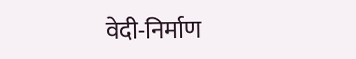वेदी-निर्माण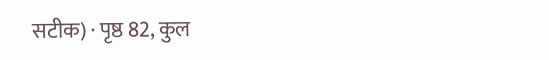सटीक) · पृष्ठ 82, कुल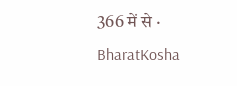366 में से · BharatKosha